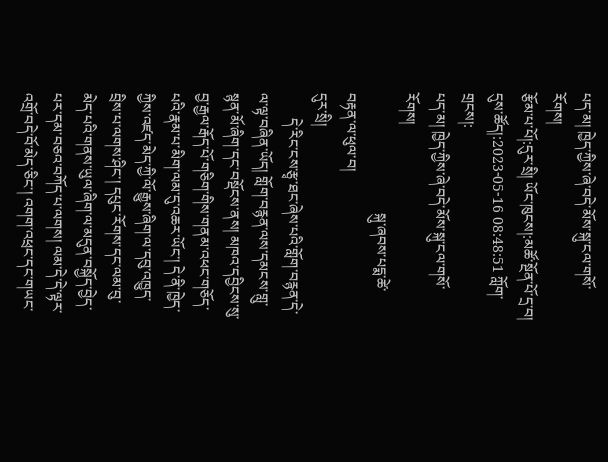པད་མ། ཁྱེད་ཀྱིས་ཞེ་བདེ་མོས་སྐུ་ངལ་གསོ་རོགས།
རྩོམ་པ་པོ།:དུར་སྲི། ཡོང་ཁུངས།:མཚོ་སྔོན་པོ་དྲ་བ། དུས་ཚོད།:2023-05-16 08:48:51 ཀློག་གྲངས།:
པད་མ། ཁྱེད་ཀྱིས་ཞེ་བདེ་མོས་སྐུ་ངལ་གསོ་རོགས།
                                 སྐུ་ཞབས་པདྨ་ཚེ་བརྟན་ལ་ཕུལ་བ།
དུར་སྲི།
       དེ་རིང་ངས་རྩྭ་ཐང་ཞེས་པའི་གློག་བརྙན་དེ་ལ་ལྟ་བཞིན་ཡོད། གློག་བརྙན་ལས་དམངས་གླུ་སྙན་མོ་ཞིག་དང་བསྡོངས་ནས། མཁའ་དབྱིངས་སུ་བྱ་རྒྱལ་རྒོད་པོ་གཅིག་གིས་གནམ་འཕང་གཅོད་པའི་རྣམ་པ་མིག་ལམ་དུ་འཆར་ཡོང་། དེ་ནི་ཁྱེད་ཀྱིས་འཛད་མེད་ཀྱི་ལོ་རྒྱུས་ཞིག་ལ་དབུ་འཁྱུད་བྲིས་པ་ལགས་ཤིང་། དཔུང་རོགས་དང་ལམ་བུ་མེད་པའི་གནས་ཡུལ་ཞིག་ལ་མདུན་བསྐྱོད་བྱེད་པར་དམ་བཅའ་བཀོད་པ་ལགས། ལམ་དེ་དེ་ལྟར་འགྲོ་བདེ་བོ་མེད་ཅིང་། འགག་འཕྲང་དང་གཡང་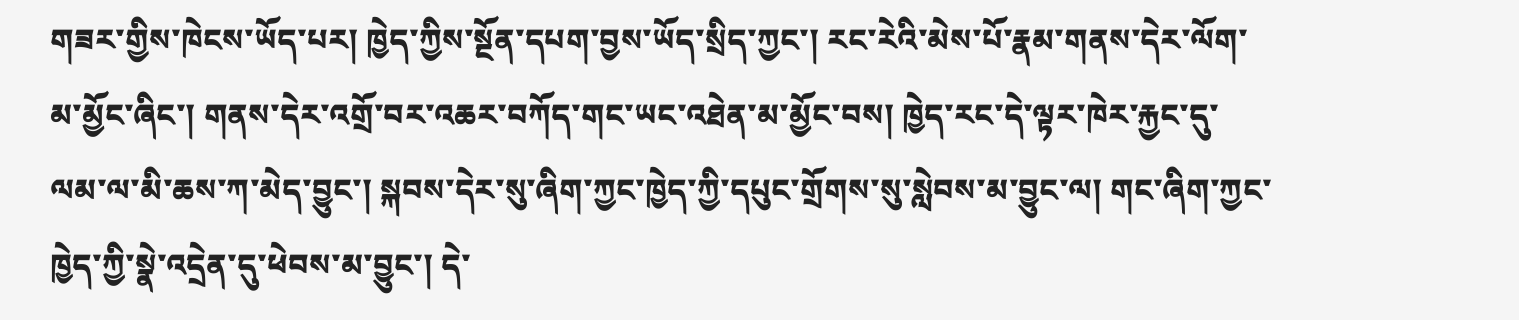གཟར་གྱིས་ཁེངས་ཡོད་པར། ཁྱེད་ཀྱིས་སྔོན་དཔག་བྱས་ཡོད་སྲིད་ཀྱང་། རང་རེའི་མེས་པོ་རྣམ་གནས་དེར་ལོག་མ་མྱོང་ཞིང་། གནས་དེར་འགྲོ་བར་འཆར་བཀོད་གང་ཡང་འཐེན་མ་མྱོང་བས། ཁྱེད་རང་དེ་ལྟར་ཁེར་རྐྱང་དུ་ལམ་ལ་མི་ཆས་ཀ་མེད་བྱུང་། སྐབས་དེར་སུ་ཞིག་ཀྱང་ཁྱེད་ཀྱི་དཔུང་གྲོགས་སུ་སླེབས་མ་བྱུང་ལ། གང་ཞིག་ཀྱང་ཁྱེད་ཀྱི་སྣེ་འདྲེན་དུ་ཕེབས་མ་བྱུང་། དེ་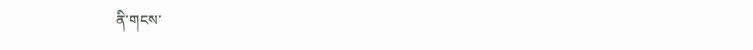ནི་གངས་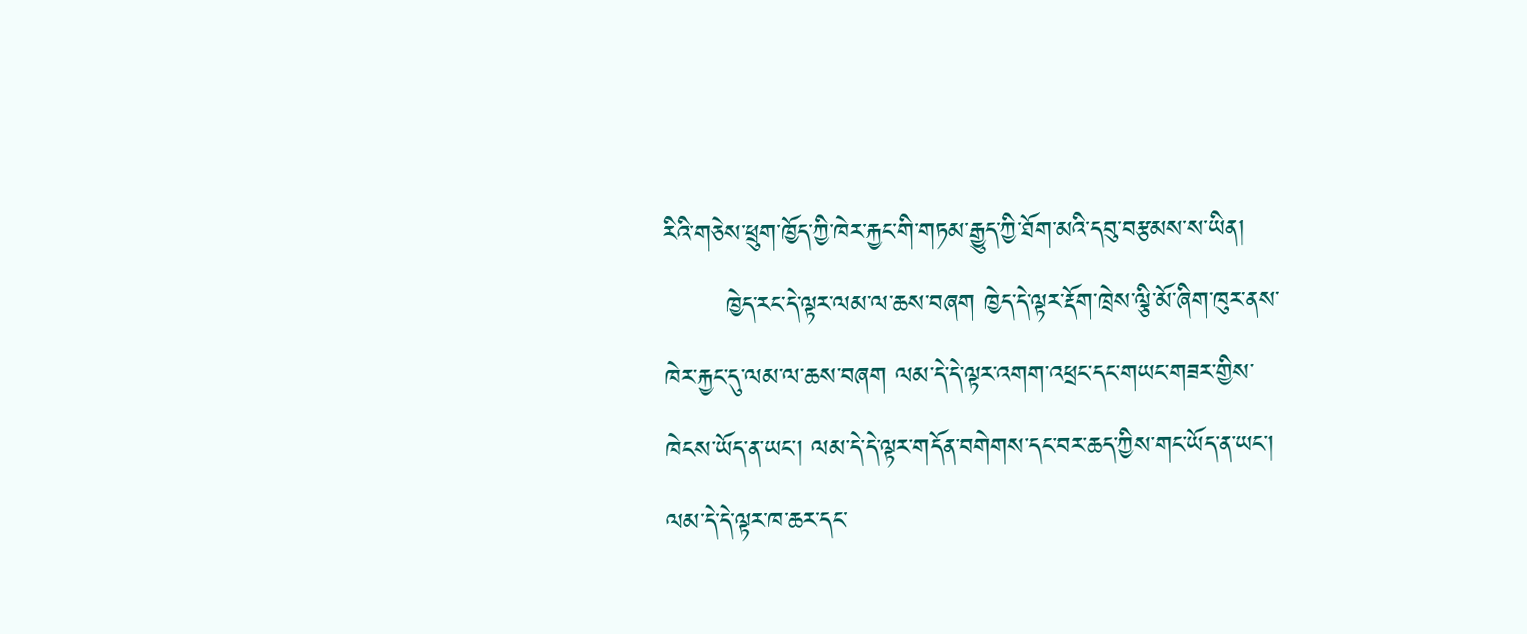རིའི་གཅེས་ཕྲུག་ཁྱོད་ཀྱི་ཁེར་རྐྱང་གི་གཏམ་རྒྱུད་ཀྱི་ཐོག་མའི་དབུ་བརྩམས་ས་ཡིན།
       ཁྱེད་རང་དེ་ལྟར་ལམ་ལ་ཆས་བཞག ཁྱེད་དེ་ལྟར་རྡོག་ཁྲེས་ལྕི་མོ་ཞིག་ཁུར་ནས་ཁེར་རྐྱང་དུ་ལམ་ལ་ཆས་བཞག ལམ་དེ་དེ་ལྟར་འགག་འཕྲང་དང་གཡང་གཟར་གྱིས་ཁེངས་ཡོད་ན་ཡང་། ལམ་དེ་དེ་ལྟར་གདོན་བགེགས་དང་བར་ཆད་ཀྱིས་གང་ཡོད་ན་ཡང་། ལམ་དེ་དེ་ལྟར་ཁ་ཆར་དང་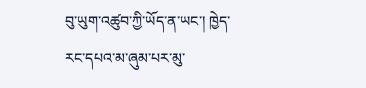བུ་ཡུག་འཚུབ་ཀྱི་ཡོད་ན་ཡང་། ཁྱེད་རང་དཔའ་མ་ཞུམ་པར་མུ་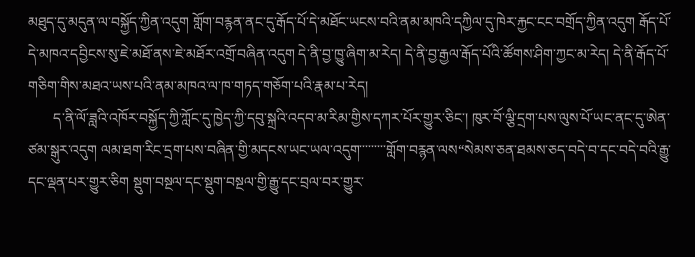མཐུད་དུ་མདུན་ལ་བསྐྱོད་ཀྱིན་འདུག གློག་བརྙན་ནང་དུ་རྒོད་པོ་དེ་མཐོང་ཡངས་བའི་ནམ་མཁའི་དཀྱིལ་དུ་ཁེར་རྐྱང་ངང་བགྲོད་ཀྱིན་འདུག རྒོད་པོ་དེ་མཁའ་དབྱིངས་སུ་ཇེ་མཐོ་ནས་ཇེ་མཐོར་འགྲོ་བཞིན་འདུག དེ་ནི་བྱ་ཁྱུ་ཞིག་མ་རེད། དེ་ནི་བྱ་རྒྱལ་རྒོད་པོའི་ཚོགས་ཤིག་ཀྱང་མ་རེད། དེ་ནི་རྒོད་པོ་གཅིག་གིས་མཐའ་ཡས་པའི་ནམ་མཁའ་ལ་ཁ་གཏད་གཅོག་པའི་རྣམ་པ་རེད།
       ད་ནི་ལོ་ཟླའི་འཁོར་བསྐྱོད་ཀྱི་ཀློང་དུ་ཁྱེད་ཀྱི་དབུ་སྐྲའི་འདབ་མ་རིམ་གྱིས་དཀར་པོར་གྱུར་ཅིང་། ཁུར་བོ་ལྕི་དྲག་པས་ལུས་པོ་ཡང་ནང་དུ་ཨེན་ཙམ་སྒུར་འདུག ལམ་ཐག་རིང་དྲག་པས་བཞིན་གྱི་མདངས་ཡང་ཡལ་འདུག་་་་་་་་་གློག་བརྙན་ལས“སེམས་ཅན་ཐམས་ཅད་བདེ་བ་དང་བདེ་བའི་རྒྱུ་དང་ལྡན་པར་གྱུར་ཅིག སྡུག་བསྔལ་དང་སྡུག་བསྔལ་གྱི་རྒྱུ་དང་བྲལ་བར་གྱུར་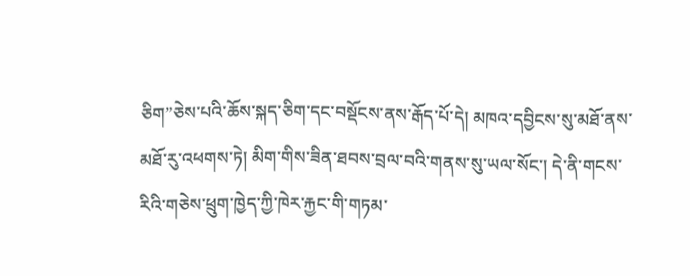ཅིག”ཅེས་པའི་ཆོས་སྐད་ཅིག་དང་བསྡོངས་ནས་རྒོད་པོ་དེ། མཁའ་དབྱིངས་སུ་མཐོ་ནས་མཐོ་རུ་འཕགས་ཏེ། མིག་གིས་ཟིན་ཐབས་བྲལ་བའི་གནས་སུ་ཡལ་སོང་། དེ་ནི་གངས་རིའི་གཅེས་ཕྲུག་ཁྱེད་ཀྱི་ཁེར་རྐྱང་གི་གཏམ་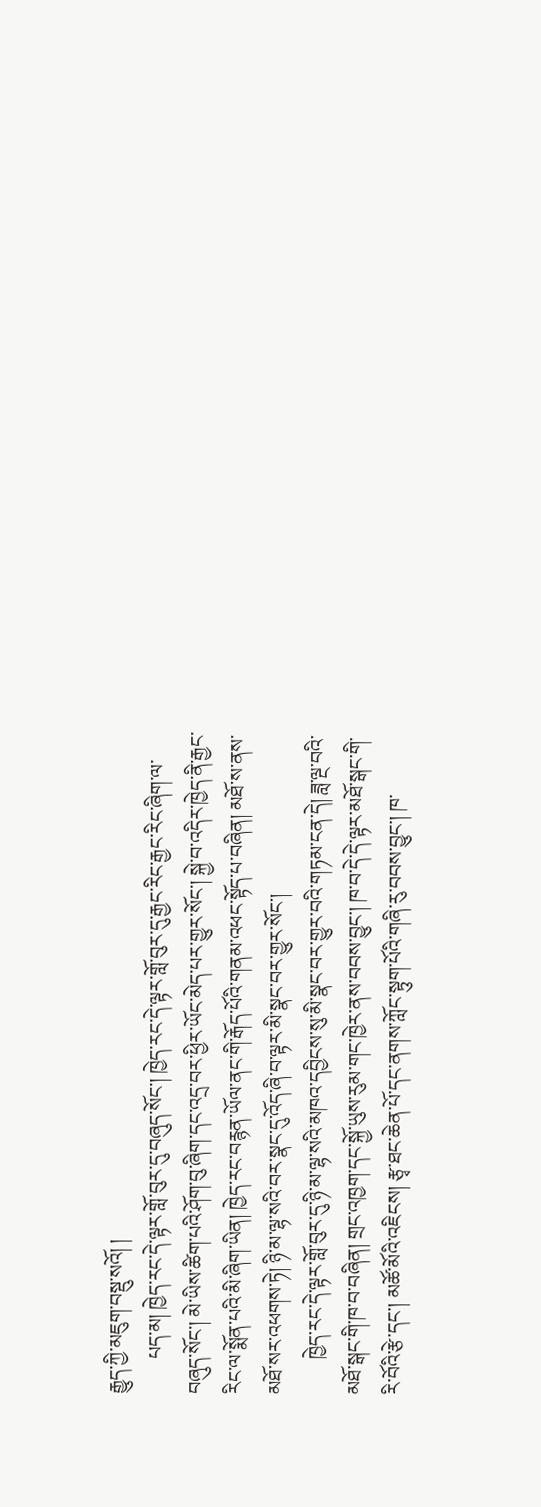རྒྱུད་ཀྱི་མཇུག་བསྡུ་སའོ། །
       པད་མ། ཁྱེད་རང་དེ་ལྟར་གློ་བུར་དུ་བཞུད་སོང་། ཁྱེད་རང་དེ་ལྟར་གློ་བུར་དུ་རྒྱང་རིང་རྒྱང་རིང་ཞིག་ལ་བཞུད་སོང་། མེ་ཡིས་ཚིག་པའི་ཤོག་བུ་ཞིག་དང་འདྲ་བར་ཕྱིར་ཡོང་མེད་པར་གྱུར་སོང་། སྐྱེ་བ་འདིར་ཁྱེད་ནི་རྒྱང་རིང་ལ་སྨོན་པའི་མི་ཞིག་ཡིན། ཁྱེད་རང་བརྙན་ཡོལ་ནང་གི་རྒོད་པོའི་གནམ་འཕང་སྟོད་པ་བཞིན། མཐོ་ས་ནས་མཐོ་སར་འཕགས་ཏེ། ཉི་མ་ལྷ་སའི་བར་སྣང་དུ་འོད་ཞི་བ་ལྟར་མི་སྣང་བར་གྱུར་སོང་།
       ཁྱེད་རང་དེ་ལྟར་གློ་བུར་དུ་ཉི་མ་ལྷ་སའི་མཁའ་དབྱིངས་སུ་མི་སྣང་བར་གྱུར་བའི་གཏམ་ངན་དེ། ཟླ་ལྔ་བའི་མཐོ་སྒང་གི་ཁ་བ་བཞིན། གྲང་འཁྱག་དང་སྐྱོ་ཡུས་རུམ་གང་ཁྱེར་ནས་བབས་བྱུང་། ཁ་བ་དེ་དེ་ལྟར་མཐོ་སྒང་གི་རི་བོའི་རྩེ་དང་། མཚོ་མོའི་འཇིངས། རྩྭ་ཐང་ཆེན་པོ་དང་ནགས་ཀློང་སྟུག་པོའི་གཞི་རུ་བབས་བྱུང་། ཁ་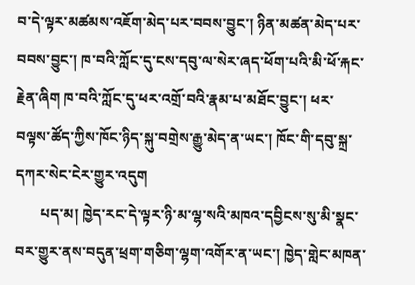བ་དེ་ལྟར་མཚམས་འཇོག་མེད་པར་བབས་བྱུང་། ཉིན་མཚན་མེད་པར་བབས་བྱུང་། ཁ་བའི་ཀློང་དུ་ངས་དབུ་ལ་སེར་ཞད་ཕོག་པའི་མི་ཕོ་རྐང་རྗེན་ཞིག ཁ་བའི་ཀློང་དུ་ཕར་འགྲོ་བའི་རྣམ་པ་མཐོང་བྱུང་། ཕར་བལྟས་ཚོད་ཀྱིས་ཁོང་ཉིད་སྐུ་བགྲེས་རྒྱུ་མེད་ན་ཡང་། ཁོང་གི་དབུ་སྐྲ་དཀར་སེང་ངེར་གྱུར་འདུག
       པད་མ། ཁྱེད་རང་དེ་ལྟར་ཉི་མ་ལྷ་སའི་མཁའ་དབྱིངས་སུ་མི་སྣང་བར་གྱུར་ནས་བདུན་ཕྲག་གཅིག་ལྷག་འགོར་ན་ཡང་། ཁྱེད་གླེང་མཁན་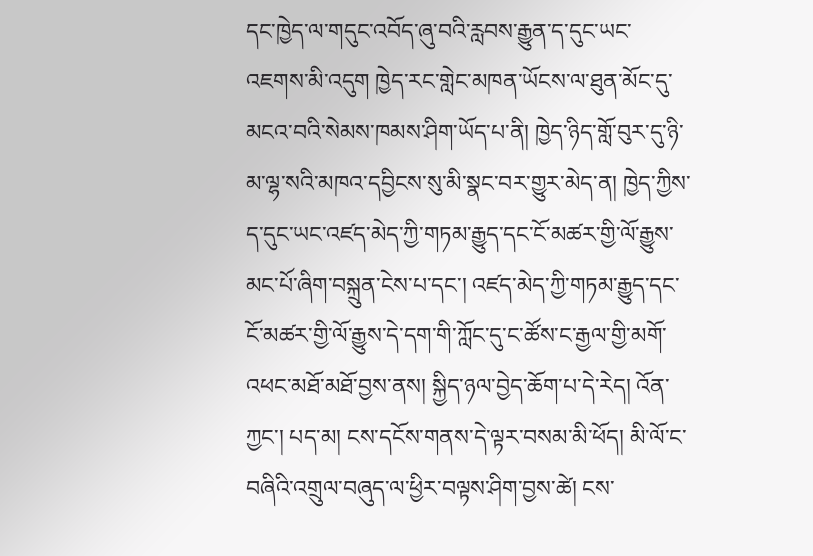དང་ཁྱེད་ལ་གདུང་འབོད་ཞུ་བའི་རླབས་རྒྱུན་ད་དུང་ཡང་འཇགས་མི་འདུག ཁྱེད་རང་གླེང་མཁན་ཡོངས་ལ་ཐུན་མོང་དུ་མངའ་བའི་སེམས་ཁམས་ཤིག་ཡོད་པ་ནི། ཁྱེད་ཉིད་གློ་བུར་དུ་ཉི་མ་ལྷ་སའི་མཁའ་དབྱིངས་སུ་མི་སྣང་བར་གྱུར་མེད་ན། ཁྱེད་ཀྱིས་ད་དུང་ཡང་འཛད་མེད་ཀྱི་གཏམ་རྒྱུད་དང་ངོ་མཚར་གྱི་ལོ་རྒྱུས་མང་པོ་ཞིག་བསྐྲུན་ངེས་པ་དང་། འཛད་མེད་ཀྱི་གཏམ་རྒྱུད་དང་ངོ་མཚར་གྱི་ལོ་རྒྱུས་དེ་དག་གི་ཀློང་དུ་ང་ཚོས་ང་རྒྱལ་གྱི་མགོ་འཕང་མཐོ་མཐོ་བྱས་ནས། སྐྱིད་ཉལ་བྱེད་ཆོག་པ་དེ་རེད། འོན་ཀྱང་། པད་མ། ངས་དངོས་གནས་དེ་ལྟར་བསམ་མི་ཕོད། མི་ལོ་ང་བཞིའི་འགྲུལ་བཞུད་ལ་ཕྱིར་བལྟས་ཤིག་བྱས་ཚེ། ངས་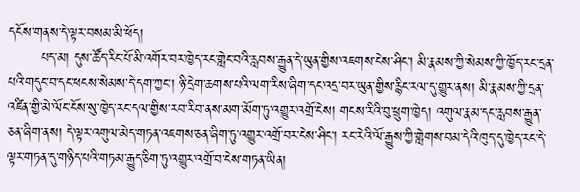དངོས་གནས་དེ་ལྟར་བསམ་མི་ཕོད།
       པད་མ། དུས་ཚོད་རིང་པོ་མི་འགོར་བར་ཁྱེད་རང་གླེང་བའི་རླབས་རྒྱུན་དེ་ཡུན་གྱིས་འཇགས་ངེས་ཤིང་། མི་རྣམས་ཀྱི་སེམས་ཀྱི་ཁྱོད་རང་དྲན་པའི་གདུང་བ་དང་ཕངས་སེམས་དེ་དག་ཀྱང་། ཉི་དྲེག་ཆགས་པའི་ལག་རིས་ཞིག་དང་འདྲ་བར་ཡུན་གྱིས་རྙིང་རལ་དུ་གྱུར་ནས། མི་རྣམས་ཀྱི་དྲན་འཛིན་གྱི་མེ་ལོང་ངོས་སུ་ཁྱེད་རང་དལ་གྱིས་རབ་རིབ་ནས་མག་མོག་ཏུ་འགྱུར་འགྲོ་ངེས། གངས་རིའི་བུ་ཕྲུག་ཁྱེད། འགུལ་རྣམ་དང་རླབས་རྒྱུན་ཅན་ཞིག་ནས། དེ་ལྟར་འགུལ་མེད་གཏན་འཇགས་ཅན་ཞིག་ཏུ་འགྱུར་འགྲོ་བར་ངེས་ཤིང་། རང་རེའི་ལོ་རྒྱུས་ཀྱི་གླེགས་བམ་དེའི་ཁུད་དུ་ཁྱེད་རང་དེ་ལྟར་གཏན་དུ་གཉིད་པའི་གཏམ་རྒྱུད་ཅིག་ཏུ་འགྱུར་འགྲོ་བ་ངེས་གཏན་ཡིན།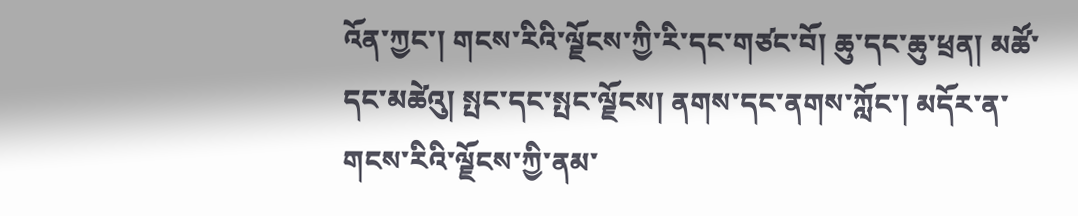འོན་ཀྱང་། གངས་རིའི་ལྗོངས་ཀྱི་རི་དང་གཙང་བོ། ཆུ་དང་ཆུ་ཕྲན། མཚོ་དང་མཚེའུ། སྤང་དང་སྤང་ལྗོངས། ནགས་དང་ནགས་ཀློང་། མདོར་ན་གངས་རིའི་ལྗོངས་ཀྱི་ནམ་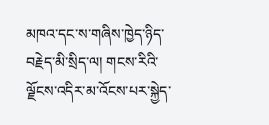མཁའ་དང་ས་གཞིས་ཁྱེད་ཉིད་བརྗེད་མི་སྲིད་ལ། གངས་རིའི་ལྗོངས་འདིར་མ་འོངས་པར་སྐྱེད་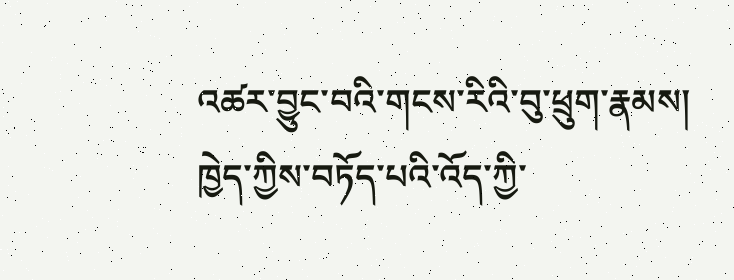འཚར་བྱུང་བའི་གངས་རིའི་བུ་ཕྲུག་རྣམས། ཁྱེད་ཀྱིས་བཏོད་པའི་འོད་ཀྱི་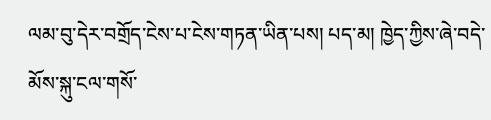ལམ་བུ་དེར་བགྲོད་ངེས་པ་ངེས་གཏན་ཡིན་པས། པད་མ། ཁྱེད་ཀྱིས་ཞེ་བདེ་མོས་སྐུ་ངལ་གསོ་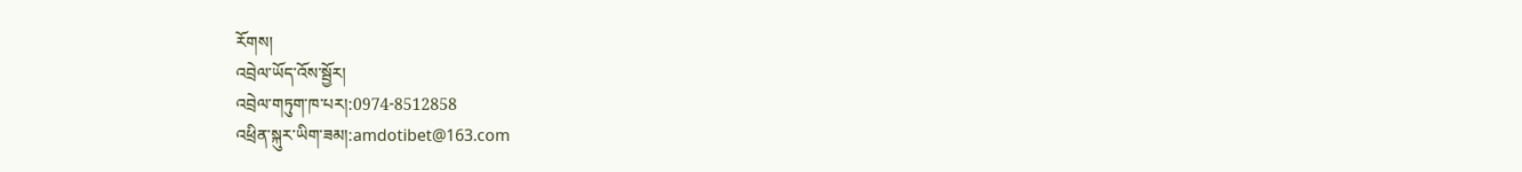རོགས།
འབྲེལ་ཡོད་འོས་སྦྱོར།
འབྲེལ་གཏུག་ཁ་པར།:0974-8512858
འཕྲིན་སྐུར་ཡིག་ཟམ།:amdotibet@163.com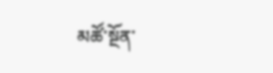མཚོ་སྔོན་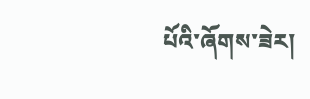པོའི་ཞོགས་ཟེར།